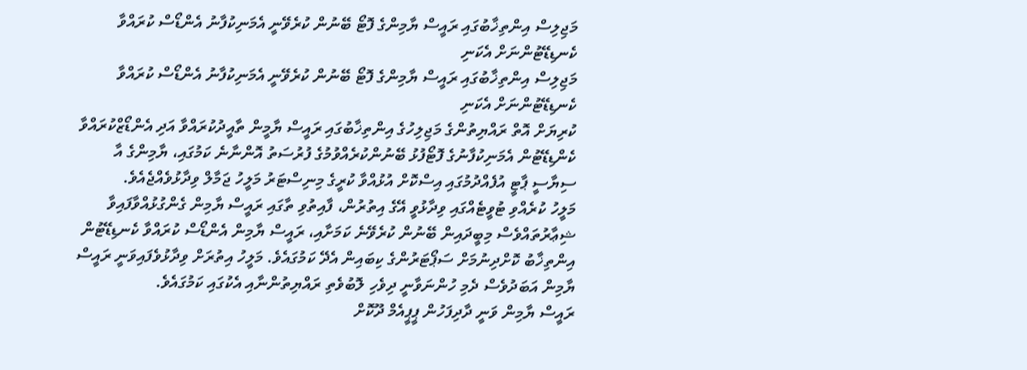މަޖިލިސް އިންތިޚާބުގައި ރައީސް ޔާމިންގެ ފޮޓޯ ބޭނުން ކުރެވޭނީ އެމަނިކުފާނު އެންޑޯސް ކުރައްވާ ކެނޑިޑޭޓުންނަށް އެކަނި
މަޖިލިސް އިންތިޚާބުގައި ރައީސް ޔާމިންގެ ފޮޓޯ ބޭނުން ކުރެވޭނީ އެމަނިކުފާނު އެންޑޯސް ކުރައްވާ ކެނޑިޑޭޓުންނަށް އެކަނި
ކުރިޔަށް އޮތް ރައްޔިތުންގެ މަޖިލިހުގެ އިންތިޚާބުގައި ރައީސް ޔާމީން ތާއީދުކުރައްވާ އަދި އެންޑޯޒްކުރައްވާ ކެންޑިޑޭޓުން އެމަނިކުފާނުގެ ފޮޓޯފުޅު ބޭނުންކުރެއްވުމުގެ ފުރުސަތު އޮންނާނެ ކަމުގައި، ޔާމިންގެ އާ ސިޔާސީ ޕާޓީ އުފެއްދުމުގައި އިސްކޮށް އުޅުއްވާ ކުރީގެ މިނިސްޓަރު މަލީހު ޖަމާލް ވިދާޅުވެއްޖެއެވެ.
މަލީހު ކުރެއްވި ޓުވީޓެއްގައި ވިދާޅުވީ އޭގެ އިތުރުން، ފާއިތުވި ތާގައި ރައީސް ޔާމިން ގެންގުޅުއްވާފައިވާ ޝިޢާރުތައްވެސް މިބީދައިން ބޭނުން ކުރެވޭނެ ކަމަށާއި، ރައީސް ޔާމިން އެންޑޯސް ކުރައްވާ ކެނޑިޑޭޓުން އިންތިޚާބު ކޮށްދިނުމަށް ސަޕޯޓަރުންގެ ކިބައިން އެދޭ ކަމުގައެވެ. މަލީހު އިތުރަށް ވިދާޅުވެފައިވަނީ ރައީސް ޔާމިން އަބަދުވެސް ދެމި ހުންނަވާނީ ދިވެހި ލޮބުވެތި ރައްޔިތުންނާއި އެކުގައި ކަމުގައެވެ.
ރައީސް ޔާމިން ވަނީ ދާދިފަހުން ޕީޕީއެމް ދޫކޮށް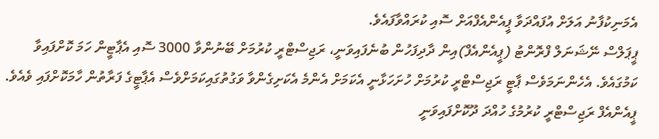އެމަނިކުފާނު އަލަށް އުފައްދަވާ ޕީއެންއެފްއަށް ސޮއި ކުރައްވާފައެވެ.
ޕީޕަލްސް ނޭޝަނަލް ފްރޮންޓު (ޕީއެންއެފް)އިން ދާދިފަހުން ބުނެފައިވަނީ، ރަޖިސްޓްރީ ކުރުމަށް ބޭނުންވާ 3000 ސޮއި އެޕާޓީން ހަމަ ކޮށްފައިވާ ކަމުގައެވެ. އެހެންނަމަވެސް ޕާޓީ ރަޖިސްޓްރީ ކުރުމަށް ހުށަހަޅާނީ އެކަމަށް އެންމެ އެކަށިގެންވާ ވަގުތުގައިކަމަށްވެސް އެޕާޓީގެ ފަރާތުން ހާމަކޮށްފައި ވެއެވެ.
ޕީއެންއެފް ރަޖިސްޓްރީ ކުރުމުގެ ހުއްދަ ދޫކޮށްފައިވަނީ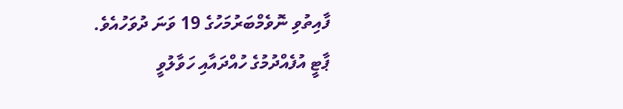ފާއިތުވި ނޮވެމްބަރުމަހުގެ 19 ވަނަ ދުވަހުއެވެ.
ޕާޓީ އުފެއްދުމުގެ ހުއްދައާއި ހަވާލުވީ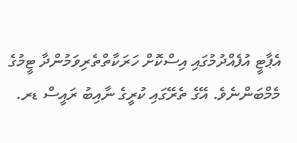އެޕާޓީ އުފެއްދުމުގައި އިސްކޮށް ހަރަކާތްތެރިވަމުންދާ ޓީމުގެ މެމްބަންނެވެ. އޭގެ ތެރޭގައި ކުރީގެ ނާއިބު ރައީސް ޑރ.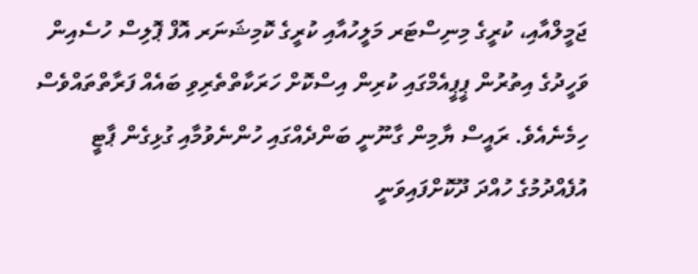ޖަމީލްއާއި، ކުރީގެ މިނިސްޓަރ މަލީހުއާއި ކުރީގެ ކޮމިޝަނަރ އޮފް ޕޮލިސް ހުސެއިން ވަހީދުގެ އިތުރުން ޕީޕީއެމްގައި ކުރިން އިސްކޮށް ހަރަކާތްތެރިވި ބައެއް ފަރާތްތައްވެސް ހިމެނެއެވެ. ރައީސް ޔާމިން ގާނޫނީ ބަންދެއްގައި ހުންނެވުމާއި ގުޅިގެން ޕާޓީ އުފެއްދުމުގެ ހުއްދަ ދޫކޮށްފައިވަނީ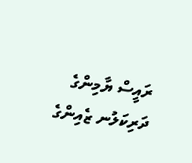ރައީސް ޔާމިންގެ ދަރިކަލުނ ޒެއިންގެ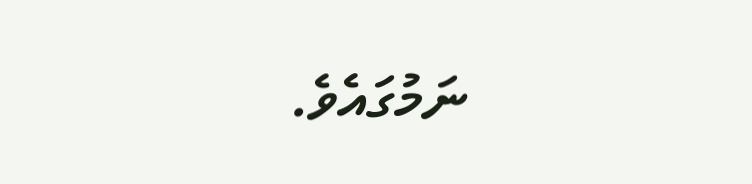ނަމުގައެވެ.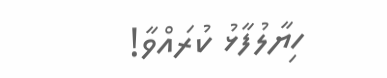ހިޔާލުފާޅު ކުރައްވާ!